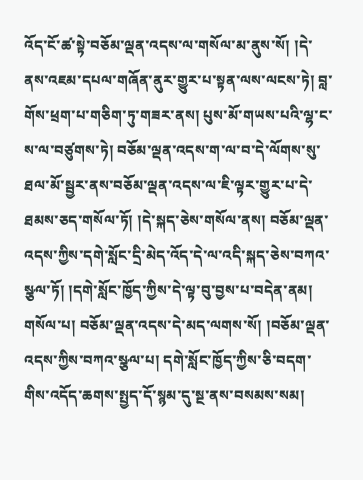འོད་ངོ་ཚ་སྟེ་བཅོམ་ལྡན་འདས་ལ་གསོལ་མ་ནུས་སོ། །དེ་ནས་འཇམ་དཔལ་གཞོན་ནུར་གྱུར་པ་སྟན་ལས་ལངས་ཏེ། བླ་གོས་ཕྲག་པ་གཅིག་ཏུ་གཟར་ནས། པུས་མོ་གཡས་པའི་ལྷ་ང་ས་ལ་བཙུགས་ཏེ། བཅོམ་ལྡན་འདས་ག་ལ་བ་དེ་ལོགས་སུ་ཐལ་མོ་སྦྱར་ནས་བཅོམ་ལྡན་འདས་ལ་ཇི་ལྟར་གྱུར་པ་དེ་ཐམས་ཅད་གསོལ་ཏོ། །དེ་སྐད་ཅེས་གསོལ་ནས། བཅོམ་ལྡན་འདས་ཀྱིས་དགེ་སློང་དྲི་མེད་འོད་དེ་ལ་འདི་སྐད་ཅེས་བཀའ་སྩལ་ཏོ། །དགེ་སློང་ཁྱོད་ཀྱིས་དེ་ལྟ་བུ་བྱས་པ་བདེན་ནམ། གསོལ་པ། བཅོམ་ལྡན་འདས་དེ་མད་ལགས་སོ། །བཅོམ་ལྡན་འདས་ཀྱིས་བཀའ་སྩལ་པ། དགེ་སློང་ཁྱོད་ཀྱིས་ཅི་བདག་གིས་འདོད་ཆགས་སྤྱད་དོ་སྙམ་དུ་སྔ་ནས་བསམས་སམ།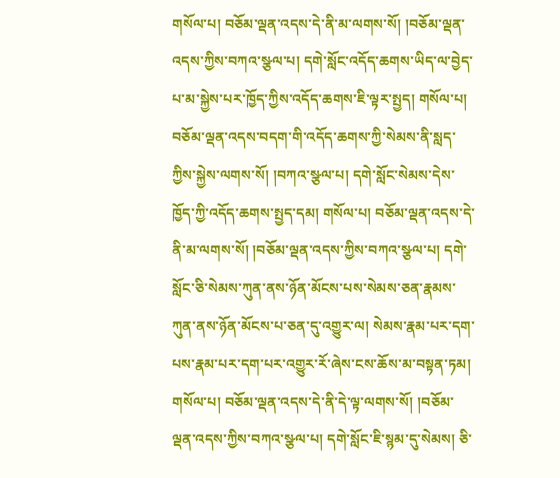གསོལ་པ། བཅོམ་ལྡན་འདས་དེ་ནི་མ་ལགས་སོ། །བཅོམ་ལྡན་འདས་ཀྱིས་བཀའ་སྩལ་པ། དགེ་སློང་འདོད་ཆགས་ཡིད་ལ་བྱེད་པ་མ་སྐྱེས་པར་ཁྱོད་ཀྱིས་འདོད་ཆགས་ཇི་ལྟར་སྤྱད། གསོལ་པ། བཅོམ་ལྡན་འདས་བདག་གི་འདོད་ཆགས་ཀྱི་སེམས་ནི་སླད་ཀྱིས་སྐྱེས་ལགས་སོ། །བཀའ་སྩལ་པ། དགེ་སློང་སེམས་དེས་ཁྱོད་ཀྱི་འདོད་ཆགས་སྤྱད་དམ། གསོལ་པ། བཅོམ་ལྡན་འདས་དེ་ནི་མ་ལགས་སོ། །བཅོམ་ལྡན་འདས་ཀྱིས་བཀའ་སྩལ་པ། དགེ་སློང་ཅི་སེམས་ཀུན་ནས་ཉོན་མོངས་པས་སེམས་ཅན་རྣམས་ཀུན་ནས་ཉོན་མོངས་པ་ཅན་དུ་འགྱུར་ལ། སེམས་རྣམ་པར་དག་པས་རྣམ་པར་དག་པར་འགྱུར་རོ་ཞེས་ངས་ཆོས་མ་བསྟན་ཏམ། གསོལ་པ། བཅོམ་ལྡན་འདས་དེ་ནི་དེ་ལྟ་ལགས་སོ། །བཅོམ་ལྡན་འདས་ཀྱིས་བཀའ་སྩལ་པ། དགེ་སློང་ཇི་སྙམ་དུ་སེམས། ཅི་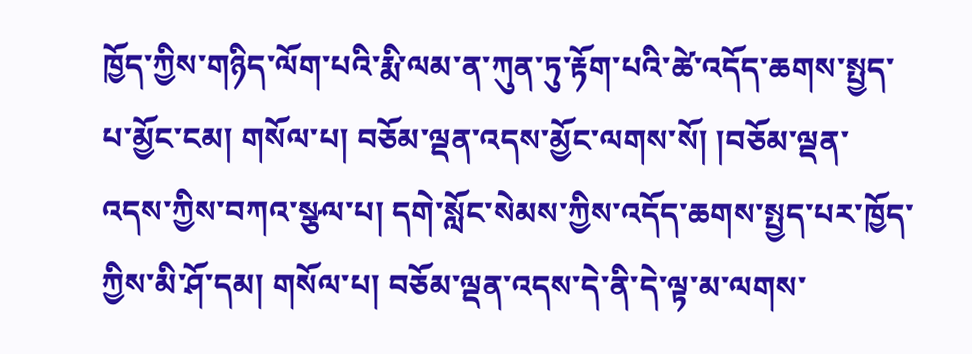ཁྱོད་ཀྱིས་གཉིད་ལོག་པའི་རྨི་ལམ་ན་ཀུན་ཏུ་རྟོག་པའི་ཚེ་འདོད་ཆགས་སྤྱད་པ་མྱོང་ངམ། གསོལ་པ། བཅོམ་ལྡན་འདས་མྱོང་ལགས་སོ། །བཅོམ་ལྡན་འདས་ཀྱིས་བཀའ་སྩལ་པ། དགེ་སློང་སེམས་ཀྱིས་འདོད་ཆགས་སྤྱད་པར་ཁྱོད་ཀྱིས་མི་ཤོ་དམ། གསོལ་པ། བཅོམ་ལྡན་འདས་དེ་ནི་དེ་ལྟ་མ་ལགས་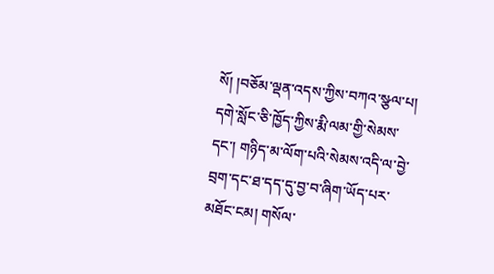སོ། །བཅོམ་ལྡན་འདས་ཀྱིས་བཀའ་སྩལ་པ། དགེ་སློང་ཅི་ཁྱོད་ཀྱིས་རྨི་ལམ་གྱི་སེམས་དང་། གཉིད་མ་ལོག་པའི་སེམས་འདི་ལ་བྱེ་བྲག་དང་ཐ་དད་དུ་བྱ་བ་ཞིག་ཡོད་པར་མཐོང་ངམ། གསོལ་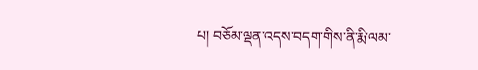པ། བཅོམ་ལྡན་འདས་བདག་གིས་ནི་རྨི་ལམ་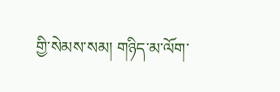གྱི་སེམས་སམ། གཉིད་མ་ལོག་